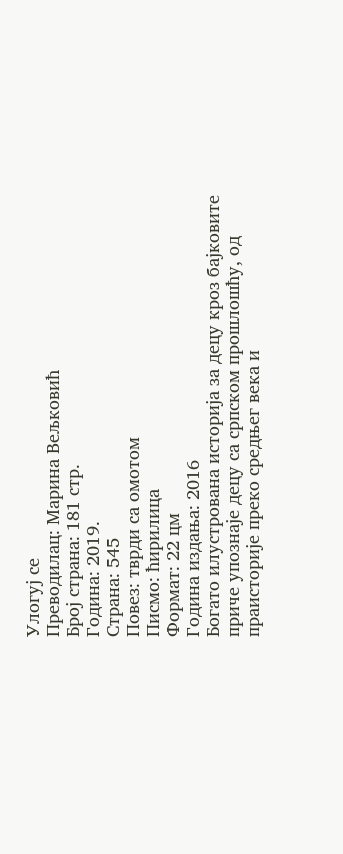Улогуј се
Преводилац: Марина Вељковић
Број страна: 181 стр.
Година: 2019.
Страна: 545
Повез: тврди са омотом
Писмо: ћирилица
Формат: 22 цм
Година издања: 2016
Богато илустрована историја за децу кроз бајковите приче упознаје децу са српском прошлошћу, од праисторије преко средњег века и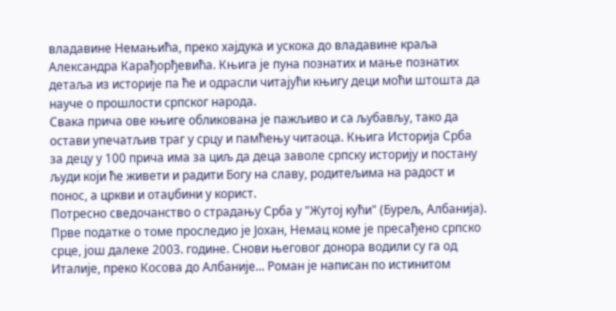владавине Немањића, преко хајдука и ускока до владавине краља Александра Карађорђевића. Књига је пуна познатих и мање познатих детаља из историје па ће и одрасли читајући књигу деци моћи штошта да науче о прошлости српског народа.
Свака прича ове књиге обликована је пажљиво и са љубављу, тако да остави упечатљив траг у срцу и памћењу читаоца. Књига Историја Срба за децу у 100 прича има за циљ да деца заволе српску историју и постану људи који ће живети и радити Богу на славу, родитељима на радост и понос, а цркви и отаџбини у корист.
Потресно сведочанство о страдању Срба у "Жутој кући" (Бурељ, Албанија). Прве податке о томе проследио је Јохан, Немац коме је пресађено српско срце, још далеке 2003. године. Снови његовог донора водили су га од Италије, преко Косова до Албаније... Роман је написан по истинитом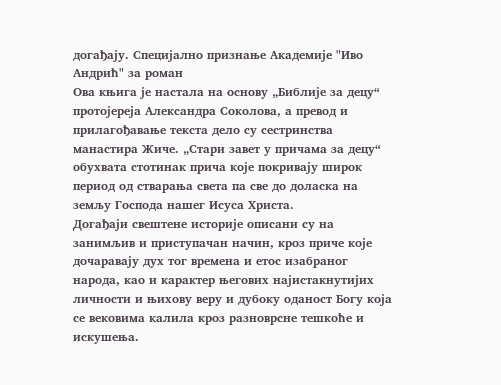догађају. Специјално признање Академије "Иво Андрић" за роман
Ова књига је настала на основу „Библије за децу“ протојереја Александра Соколова, а превод и прилагођавање текста дело су сестринства манастира Жиче. „Стари завет у причама за децу“ обухвата стотинак прича које покривају широк период од стварања света па све до доласка на земљу Господа нашег Исуса Христа.
Догађаји свештене историје описани су на занимљив и приступачан начин, кроз приче које дочаравају дух тог времена и етос изабраног народа, као и карактер његових најистакнутијих личности и њихову веру и дубоку оданост Богу која се вековима калила кроз разноврсне тешкоће и искушења.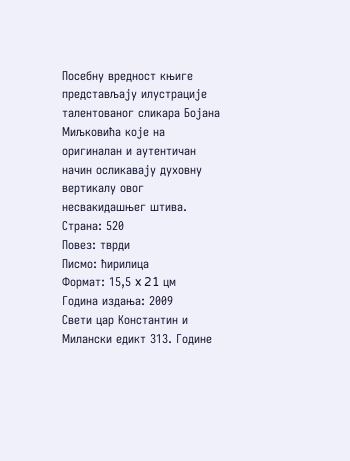Посебну вредност књиге представљају илустрације талентованог сликара Бојана Миљковића које на оригиналан и аутентичан начин осликавају духовну вертикалу овог несвакидашњег штива.
Страна: 520
Повез: тврди
Писмо: ћирилица
Формат: 15,5 x 21 цм
Година издања: 2009
Свети цар Константин и Милански едикт 313. Године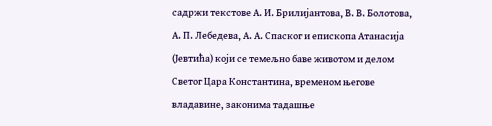садржи текстове А. И. Брилијантова, В. В. Болотова, А. П. Лебедева, А. А. Спаског и епископа Атанасија (Јевтића) који се темељно баве животом и делом Светог Цара Константина, временом његове владавине, законима тадашње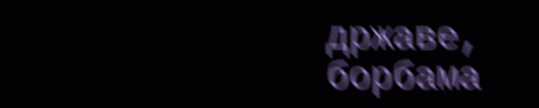државе, борбама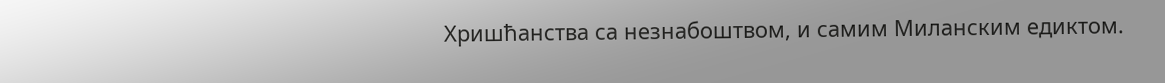Хришћанства са незнабоштвом, и самим Миланским едиктом.